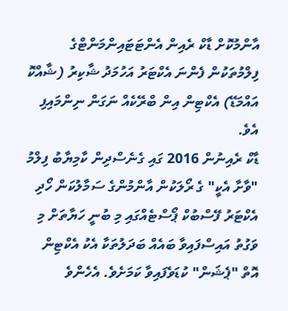އާންމުކޮށް ޑާކް ރެއިން އެންޓަޓައިންމަންޓްގެ ފިލްމުތަކުން ފެންނަ އެކްޓަރު އަހުމަދު ޝާކިރު (ޝާއްކޮ އައްމަޑޭ) އެކްޓިން އިން ބްރޭކެއް ނަގަން ނިންމައިފި އެވެ.
ޑާކް ރެއިނުން 2016 ގައި ގެނެސްދިން ކާމިޔާބު ފިލްމު "ވާށާ އެކީ" ގެ ރޯލަކުން އާންމުންގެ ސަމާލުކަން ހޯދި އެކްޓަރު ފޭސްބުކް ޕޯސްޓެއްގައި މި ބުނީ ހަޔާތަށް މި ވަގުތު އައިސްފައިވާ ބައެއް ބަދަލުތަކާ އެކު އެކްޓިން އޮތް "ޕެޝަން" ކުޑަވެފައިވާ ކަމަށެވެ. އެހެންވެ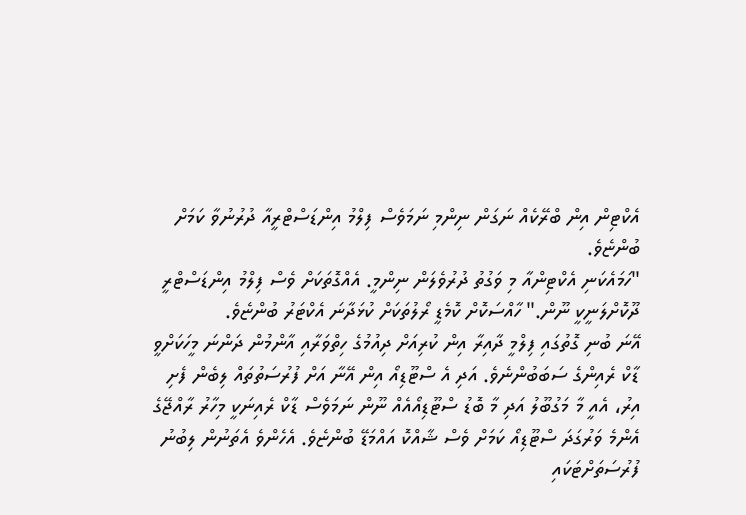އެކްޓިން އިން ބްރޭކެއް ނަގަން ނިންމި ނަމަވެސް ފިލްމު އިންޑަސްޓްރީއާ ދުރުނުވާ ކަމަށް ބުންޏެވެ.
"ހަމައެކަނި އެކްޓިންއާ މި ވަގުތު ދުރުވެލަން ނިންމީ. އެއްގޮތަކަށް ވެސް ފިލްމު އިންޑަސްޓްރީ ދޫކޮށްލަނީކީ ނޫން." ހާއްސަކޮށް ކޮމެޑީ ރޯލުތަކަށް ކުޅަދާނަ އެކްޓަރު ބުންޏެވެ.
އޭނަ ބުނި ގޮތުގައި ފިލްމީ ދާއިރާ އިން ކުރިއަށް ދިއުމުގެ ހިތްވަރާއި އާންމުން ދަންނަ މީހަކަށްވީ ޑާކް ރެއިންގެ ސަބަބުންނެވެ. އަދި އެ ސްޓޫޑިއޯ އިން އޭނާ އަށް ފުރުސަތުތައް ލިބެން ފެށި އިރު، އެއީ މާ މަގުބޫލު އަދި މާ ބޮޑު ސްޓޫޑިއޯއެއް ނޫން ނަމަވެސް ޑާކް ރެއިނަކީ މިހާރު ރާއްޖޭގެ އެންމެ ވަރުގަދަ ސްޓޫޑިއޯ ކަމަށް ވެސް ޝާއްކޮ އައްމަޑޭ ބުންޏެވެ. އެހެންވެ އެތަނުން ލިބުނު ފުރުސަތަށްޓަކައި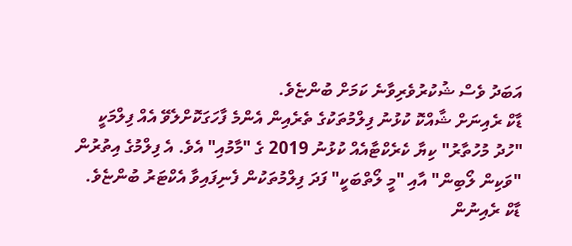އަބަދު ވެސް ޝުކުރުވެރިވާނެ ކަމަށް ބުންޏެވެ.
ޑާކް ރެއިނަށް ޝާއްކޮ ކުޅުނު ފިލްމުތަކުގެ ތެރެއިން އެންމެ ފާހަގަކޮށްލެވޭ އެއް ފިލްމަކީ "ހުދު މުހުތާރު" ކިޔާ ކެރެކްޓާއެއް ކުޅުނު 2019 ގެ "މާމުއި" އެވެ. އެ ފިލްމުގެ އިތުރުން "ވަކިން ލޯބިން" އާއި "މީ ލޯތްބަކީ" ފަދަ ފިލްމުތަކުން ފެނިފައިވާ އެކްޓަރު ބުންޏެވެ.
ޑާކް ރެއިނުން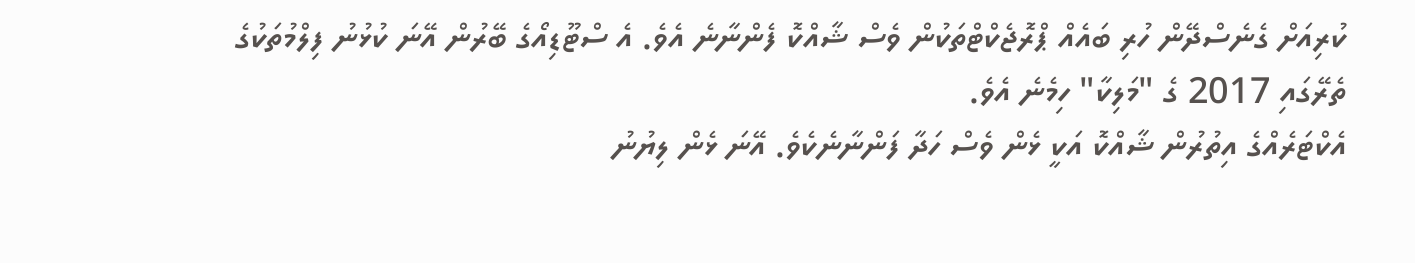ކުރިއަށް ގެނެސްދޭން ހުރި ބައެއް ޕްރޮޖެކްޓްތަކުން ވެސް ޝާއްކޮ ފެންނާނެ އެވެ. އެ ސްޓޫޑިއޯގެ ބޭރުން އޭނަ ކުޅުނު ފިލްމުތަކުގެ ތެރޭގައި 2017 ގެ "މަލިކާ" ހިމެނެ އެވެ.
އެކްޓަރެއްގެ އިތުރުން ޝާއްކޮ އަކީ ޅެން ވެސް ހަދާ ފަންނާނެކެވެ. އޭނަ ޅެން ލިޔުނު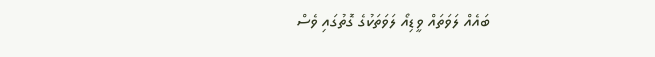ބައެއް ލަވަތައް ވީޑިއޯ ލަވަތަކުގެ ގޮތުގައި ވެސް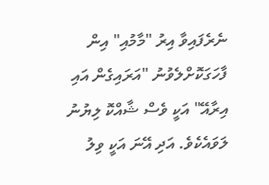ނެރެފައިވާ އިރު "މާމުއި" އިން ފާހަގަކޮށްލެވުނު "އަރައިގެން އައި އިރާއޭ" އަކީ ވެސް ޝާއްކޮ ލިޔުނު ލަވައެކެވެ. އަދި އޭނަ އަކީ ވިލު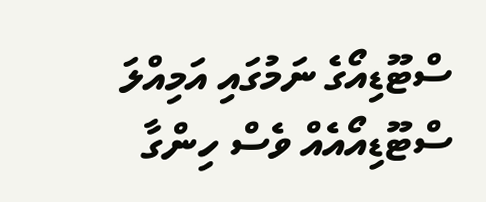ސްޓޫޑިއޯގެ ނަމުގައި އަމިއްލަ ސްޓޫޑިއޯއެއް ވެސް ހިންގާ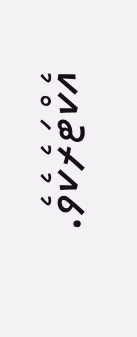އެކްޓަރެކެވެ.